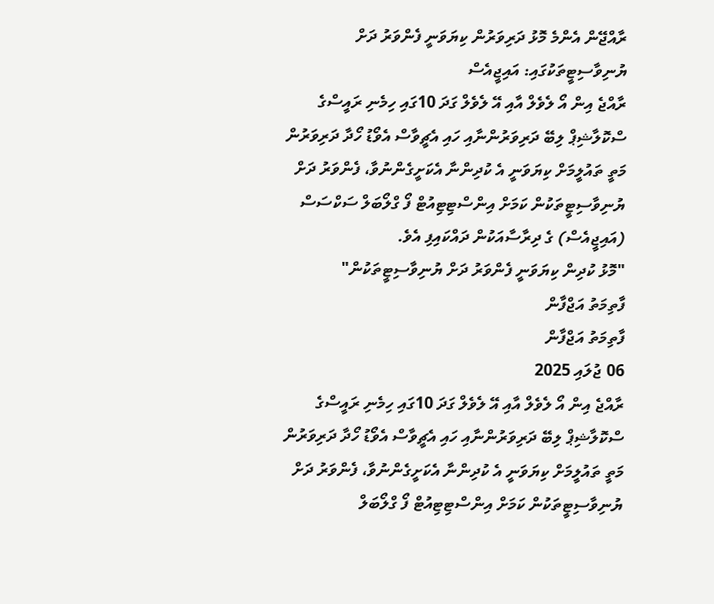ރާއްޖޭން އެންމެ މޮޅު ދަރިވަރުން ކިޔަވަނީ ފެންވަރު ދަށް ޔުނިވާސިޓީތަކުގައި: އައިޖީއެސް
ރާއްޖެ އިން އޯ ލެވެލް އާއި އޭ ލެވެލް ގަދަ 10ގައި ހިމެނި ރައީސްގެ ސްކޮލާޝިޕް ލިބޭ ދަރިވަރުންނާއި ހައި އެޗީވާސް އެވޯޑު ހޯދާ ދަރިވަރުން މަތީ ތައުލީމަށް ކިޔަވަނީ އެ ކުދިންނާ އެކަށީގެންނުވާ، ފެންވަރު ދަށް ޔުނިވާސިޓީތަކުން ކަމަށް އިންސްޓިޓިއުޓް ފޯ ގްލޯބަލް ސަކްސަސް (އައިޖީއެސް) ގެ ދިރާސާއަކުން ދައްކައިފި އެވެ.
"މޮޅު ކުދިން ކިޔަވަނީ ފެންވަރު ދަށް ޔުނިވާސިޓީތަކުން"
ފާތިމަތު އަޖްފާން
ފާތިމަތު އަޖްފާން
06 ޖުލައި 2025
ރާއްޖެ އިން އޯ ލެވެލް އާއި އޭ ލެވެލް ގަދަ 10ގައި ހިމެނި ރައީސްގެ ސްކޮލާޝިޕް ލިބޭ ދަރިވަރުންނާއި ހައި އެޗީވާސް އެވޯޑު ހޯދާ ދަރިވަރުން މަތީ ތައުލީމަށް ކިޔަވަނީ އެ ކުދިންނާ އެކަށީގެންނުވާ، ފެންވަރު ދަށް ޔުނިވާސިޓީތަކުން ކަމަށް އިންސްޓިޓިއުޓް ފޯ ގްލޯބަލް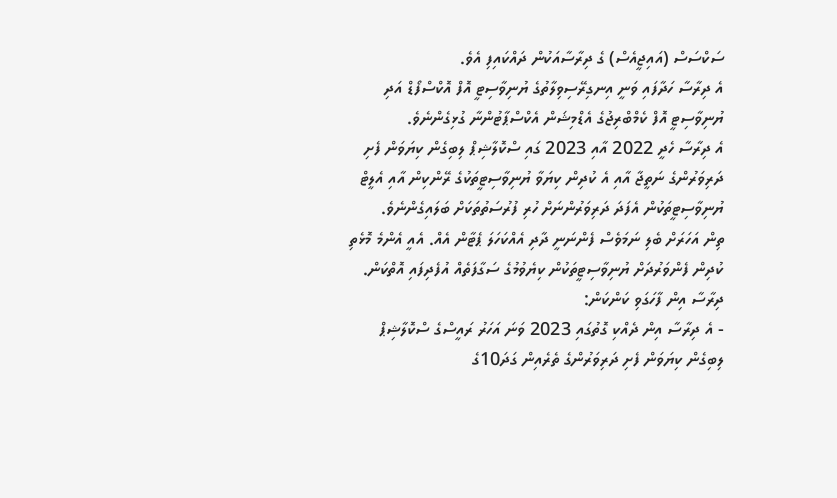ސަކްސަސް (އައިޖީއެސް) ގެ ދިރާސާއަކުން ދައްކައިފި އެވެ.
އެ ދިރާސާ ހަދާފައި ވަނީ އިނގިރޭސިވިލާތުގެ ޔުނިވާސިޓީ އޮފް އޮކްސްފޯޑް އަދި ޔުނިވާސިޓީ އޮފް ކެމްބްރިޖުގެ އެޑްމިޝަން އެކްސްޕާޓުންނާ ގުޅިގެންނެވެ.
އެ ދިރާސާ ހެދީ 2022 އާއި 2023 ގައި ސްކޮލާޝިޕް ލިބިގެން ކިޔަވަން ފެށި ދަރިވަރުންގެ ނަތީޖާ އާއި އެ ކުދިން ކިޔަވާ ޔުނިވާސިޓީތަކުގެ ރޭންކިން އާއި އެލީޓް ޔުނިވާސިޓީތަކުން އެފަދަ ދަރިވަރުންނަށް ހުރި ފުރުސަތުތަކަށް ބަލައިގެންނެވެ.
ތިން އަހަރަށް ބެލި ނަމަވެސް ފެންނަނީ ދާދި އެއްކަހަލަ ޕެޓާން އެއް. އެއީ އެންމެ މޮޅެތި ކުދިން ފެންވަރުދަށް ޔުނިވާސިޓީތަކުން ކިޔެވުމުގެ ސަގާފަތެއް އުފެދިފައި އޮތްކަން.
ދިރާސާ އިން ފާހަގަވި ކަންކަން:
- އެ ދިރާސާ އިން ދެއްކި ގޮތުގައި 2023 ވަނަ އަހަރު ރައީސްގެ ސްކޮލާޝިޕް ލިބިގެން ކިޔަވަން ފެށި ދަރިވަރުންގެ ތެރެއިން ގަދަ10ގެ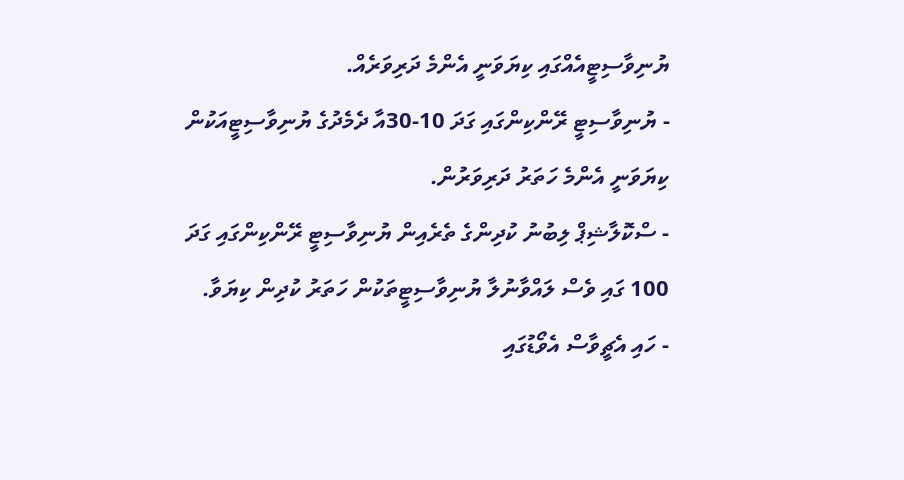ޔުނިވާސިޓީއެއްގައި ކިޔަވަނީ އެންމެ ދަރިވަރެއް.
- ޔުނިވާސިޓީ ރޭންކިންގައި ގަދަ 10-30އާ ދެމެދުގެ ޔުނިވާސިޓީއަކުން ކިޔަވަނީ އެންމެ ހަތަރު ދަރިވަރުން.
- ސްކޮލާޝިޕް ލިބުނު ކުދިންގެ ތެރެއިން ޔުނިވާސިޓީ ރޭންކިންގައި ގަދަ 100 ގައި ވެސް ލައްވާނުލާ ޔުނިވާސިޓީތަކުން ހަތަރު ކުދިން ކިޔަވާ.
- ހައި އެޗީވާސް އެވޯޑުގައި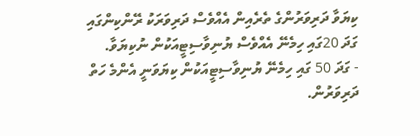ކިޔަވާ ދަރިވަރުންގެ ތެރެއިން އެއްވެސް ދަރިވަރަކު ރޭންކިންގައި ގަދަ 20ގައި ހިމެނޭ އެއްވެސް ޔުނިވާސިޓީއަކުން ނުކިޔަވާ.
- ގަދަ 50 ގައި ހިމެނޭ ޔުނިވާސިޓީއަކުން ކިޔަވަނީ އެންމެ ހަތް ދަރިވަރުން.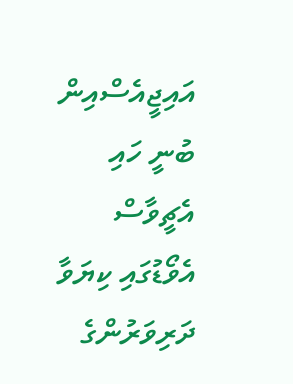އައިޖީއެސްއިން ބުނީ ހައި އެޗީވާސް އެވޯޑުގައި ކިޔަވާ ދަރިވަރުންގެ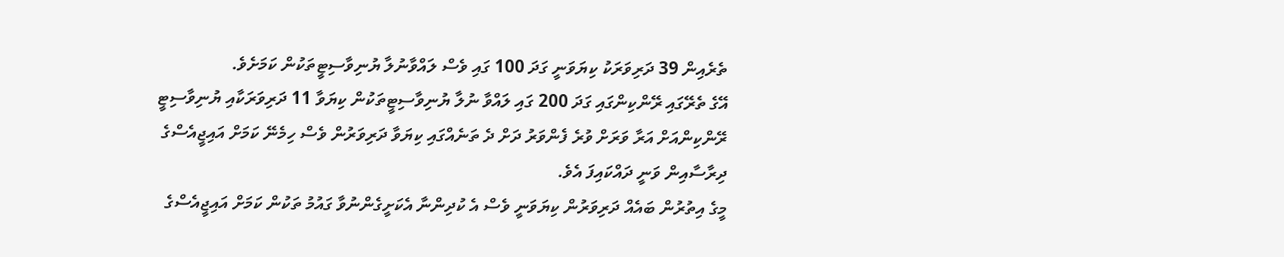ތެރެއިން 39 ދަރިވަރަކު ކިޔަވަނީ ގަދަ 100 ގައި ވެސް ލައްވާނުލާ ޔުނިވާސިޓީތަކުން ކަމަށެވެ.
އޭގެ ތެރޭގައި ރޭންކިންގައި ގަދަ 200 ގައި ލައްވާ ނުލާ ޔުނިވާސިޓީތަކުން ކިޔަވާ 11 ދަރިވަރަކާއި ޔުނިވާސިޓީ ރޭންކިންއަށް އަރާ ވަރަށް ވުރެ ފެންވަރު ދަށް ދެ ތަނެއްގައި ކިޔަވާ ދަރިވަރުން ވެސް ހިމެނޭ ކަމަށް އައިޖީއެސްގެ ދިރާސާއިން ވަނީ ދައްކައިފަ އެވެ.
މީގެ އިތުރުން ބައެއް ދަރިވަރުން ކިޔަވަނީ ވެސް އެ ކުދިންނާ އެކަށީގެންނުވާ ގައުމު ތަކުން ކަމަށް އައިޖީއެސްގެ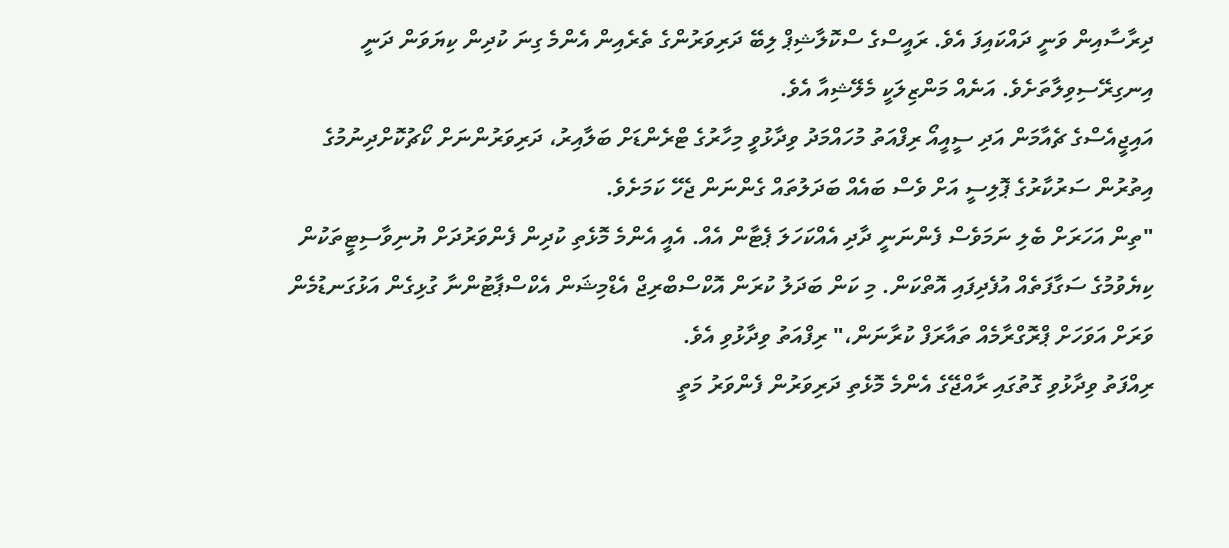ދިރާސާއިން ވަނީ ދައްކައިފަ އެވެ. ރައީސްގެ ސްކޮލާޝިޕް ލިބޭ ދަރިވަރުންގެ ތެރެއިން އެންމެ ގިނަ ކުދިން ކިޔަވަން ދަނީ އިނގިރޭސިވިލާތަށެވެ. އަނެއް މަންޒިލަކީ މެލޭޝިއާ އެވެ.
އައިޖީއެސްގެ ޗެއާމަން އަދި ސީއީއޯ ރިފްއަތު މުހައްމަދު ވިދާޅުވީ މިހާރުގެ ޓްރެންޑަށް ބަލާއިރު، ދަރިވަރުންނަށް ކޯޗުކޮށްދިނުމުގެ އިތުރުން ސަރުކާރުގެ ޕޮލިސީ އަށް ވެސް ބައެއް ބަދަލުތައް ގެންނަން ޖެހޭ ކަމަށެވެ.
"ތިން އަހަރަށް ބެލި ނަމަވެސް ފެންނަނީ ދާދި އެއްކަހަލަ ޕެޓާން އެއް. އެއީ އެންމެ މޮޅެތި ކުދިން ފެންވަރުދަށް ޔުނިވާސިޓީތަކުން ކިޔެވުމުގެ ސަގާފަތެއް އުފެދިފައި އޮތްކަން. މި ކަން ބަދަލު ކުރަން އޮކްސްބްރިޖް އެޑްމިޝަން އެކްސްޕާޓުންނާ ގުޅިގެން އަޅުގަނޑުމެން ވަރަށް އަވަހަށް ޕްރޮގްރާމެއް ތައާރަފް ކުރާނަން،" ރިފްއަތު ވިދާޅުވި އެވެ.
ރިއްފަތު ވިދާޅުވި ގޮތުގައި ރާއްޖޭގެ އެންމެ މޮޅެތި ދަރިވަރުން ފެންވަރު މަތީ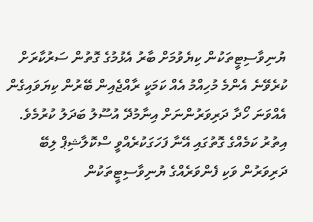ޔުނިވާސިޓީތަކުން ކިޔެވުމަށް ބާރު އެޅުމުގެ ގޮތުން ސަރުކާރަށް ކުރެވޭނެ އެންމެ މުހިއްމު އެއް ކަމަކީ ރާއްޖެއިން ބޭރުން ކިޔަވައިގެން އެއްވަނަ ހޯދާ ދަރިވަރުންނަށް އިނާމުދޭ އުސޫލު ބަދަލު ކުރުމެވެ.
އިތުރު ކަމެއްގެ ގޮތުގައި އޭނާ ފަހަގަކުރެއްވީ ސްކޮލާޝިޕް ލިބޭ ދަރިވަރުން ވަކި ފެންވަރެއްގެ ޔުނިވާސިޓީތަކުން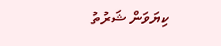ކިޔަވަން ޝަރުތު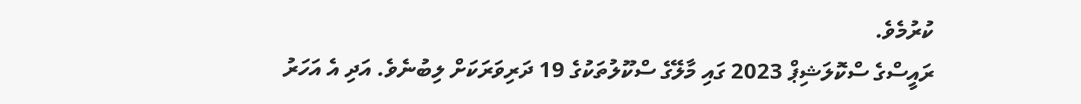ކުރުމެވެ.
ރައީސްގެ ސްކޮލަޝިޕް 2023 ގައި މާލޭގެ ސްކޫލުތަކުގެ 19 ދަރިވަރަކަށް ލިބުނެވެ. އަދި އެ އަހަރު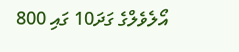އޯލެވެލްގެ ގަދަ10 ގައި 800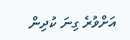އަށްވުރެ ގިނަ ކުދިން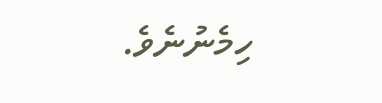ހިމެނުނެވެ.